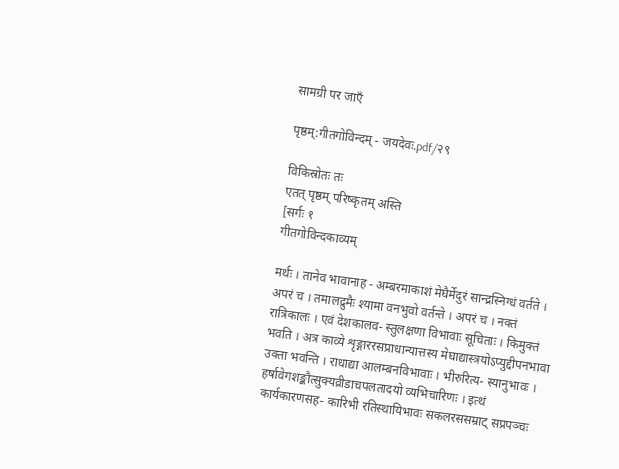सामग्री पर जाएँ

पृष्ठम्:गीतगोविन्दम् - जयदेवः.pdf/२९

विकिस्रोतः तः
एतत् पृष्ठम् परिष्कृतम् अस्ति
[सर्गः १
गीतगोविन्दकाव्यम्

मर्थः । तानेव भावानाह - अम्बरमाकाशं मेघैर्मेदुरं सान्द्रस्निग्धं वर्तते । अपरं च । तमालद्रुमैः श्यामा वनभुवो वर्तन्ते । अपरं च । नक्तं रात्रिकालः । एवं देशकालव- स्तुलक्षणा विभावाः सूचिताः । किमुक्तं भवति । अत्र काव्ये शृङ्गाररसप्राधान्यात्तस्य मेघाद्यास्त्रयोऽप्युद्दीपनभावा उक्ता भवन्ति । राधाद्या आलम्बनविभावाः । भीरुरित्य- स्यानुभावः । हर्षावेगशङ्कौत्सुक्यव्रीडाचपलतादयो व्यभिचारिणः । इत्थं कार्यकारणसह- कारिभी रतिस्थायिभावः सकलरससम्राट् सप्रपञ्चः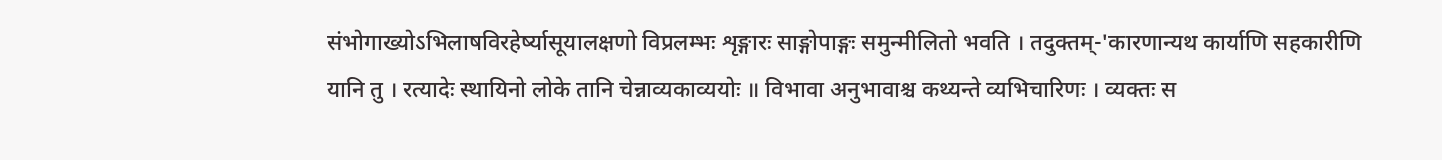संभोगाख्योऽभिलाषविरहेर्ष्यासूयालक्षणो विप्रलम्भः शृङ्गारः साङ्गोपाङ्गः समुन्मीलितो भवति । तदुक्तम्-'कारणान्यथ कार्याणि सहकारीणि यानि तु । रत्यादेः स्थायिनो लोके तानि चेन्नाव्यकाव्ययोः ॥ विभावा अनुभावाश्च कथ्यन्ते व्यभिचारिणः । व्यक्तः स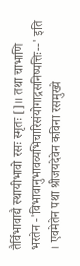तैर्विभावाद्यै स्थायीभावो रसः स्मृतः []॥ तथा चाभाणि भरतेन -'विभावानुभावव्यभिचारिसंयोगाद्रसनिष्पत्तिः--' इति । एवमेतेन पथा श्रीजयदेवेन कविना रसमुख्ये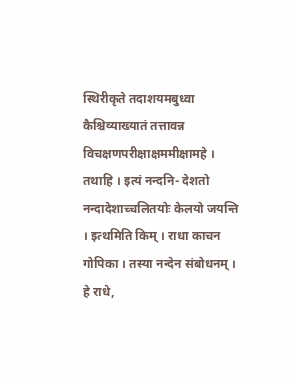स्थिरीकृते तदाशयमबुध्वा कैश्चिव्याख्यातं तत्तावन्न विचक्षणपरीक्षाक्षममीक्षामहे । तथाहि । इत्यं नन्दनि- देशतो नन्दादेशाच्चलितयोः केलयो जयन्ति । इत्थमिति किम् । राधा काचन गोपिका । तस्या नन्देन संबोधनम् । हे राधे,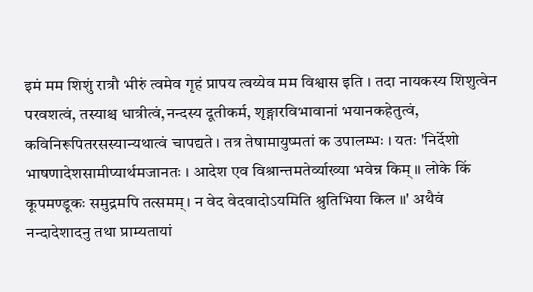इमं मम शिशुं रात्रौ भीरुं त्वमेव गृहं प्रापय त्वय्येव मम विश्वास इति । तदा नायकस्य शिशुत्वेन परवशत्वं, तस्याश्च धात्रीत्वं,नन्दस्य दूतीकर्म, शृङ्गारविभावानां भयानकहेतुत्वं, कविनिरूपितरसस्यान्यथात्वं चापद्यते । तत्र तेषामायुष्मतां क उपालम्भः । यतः 'निर्देशो भाषणादेशसामीप्यार्थमजानतः । आदेश एव विश्रान्तमतेर्व्याख्या भवेन्न किम् ॥ लोके किं कूपमण्डूकः समुद्रमपि तत्समम्। न वेद वेदवादोऽयमिति श्रुतिभिया किल ॥' अथैवं नन्दादेशादनु तथा प्राम्यतायां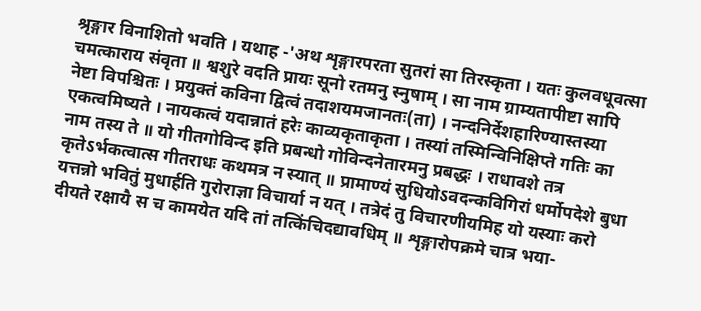श्रृङ्गार विनाशितो भवति । यथाह -'अथ शृङ्गारपरता सुतरां सा तिरस्कृता । यतः कुलवधूवत्सा चमत्काराय संवृता ॥ श्वशुरे वदति प्रायः सूनो रतमनु स्नुषाम् । सा नाम ग्राम्यतापीष्टा सापि नेष्टा विपश्चितः । प्रयुक्तं कविना द्वित्वं तदाशयमजानतः(ता) । नन्दनिर्देशहारिण्यास्तस्या एकत्वमिष्यते । नायकत्वं यदान्नातं हरेः काव्यकृताकृता । तस्यां तस्मिन्विनिक्षिप्ते गतिः का नाम तस्य ते ॥ यो गीतगोविन्द इति प्रबन्धो गोविन्दनेतारमनु प्रबद्धः । राधावशे तत्र कृतेऽर्भकत्वात्स गीतराधः कथमत्र न स्यात् ॥ प्रामाण्यं सुधियोऽवदन्कविगिरां धर्मोपदेशे बुधा यत्तन्नो भवितुं मुधार्हति गुरोराज्ञा विचार्या न यत् । तत्रेदं तु विचारणीयमिह यो यस्याः करो दीयते रक्षायै स च कामयेत यदि तां तत्किंचिदद्यावधिम् ॥ शृङ्गारोपक्रमे चात्र भया-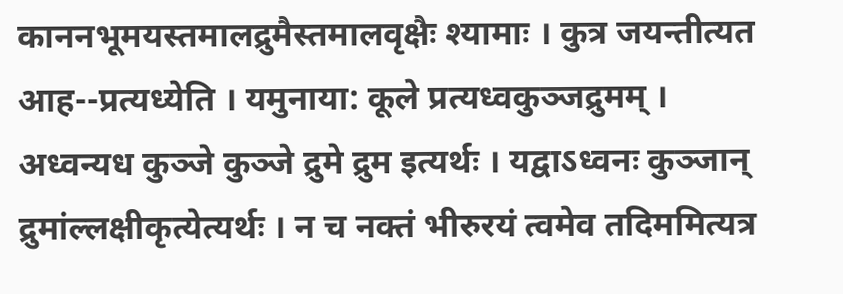काननभूमयस्तमालद्रुमैस्तमालवृक्षैः श्यामाः । कुत्र जयन्तीत्यत आह--प्रत्यध्येति । यमुनाया: कूले प्रत्यध्वकुञ्जद्रुमम् । अध्वन्यध कुञ्जे कुञ्जे द्रुमे द्रुम इत्यर्थः । यद्वाऽध्वनः कुञ्जान् द्रुमांल्लक्षीकृत्येत्यर्थः । न च नक्तं भीरुरयं त्वमेव तदिममित्यत्र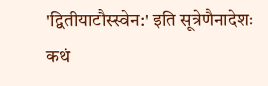'द्वितीयाटौस्स्वेन:' इति सूत्रेणैनादेशः कथं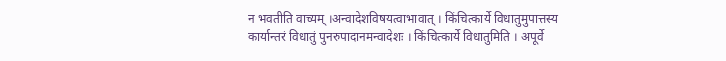न भवतीति वाच्यम् ।अन्वादेशविषयत्वाभावात् । किंचित्कार्ये विधातुमुपात्तस्य कार्यान्तरं विधातुं पुनरुपादानमन्वादेशः । किंचित्कार्ये विधातुमिति । अपूर्वे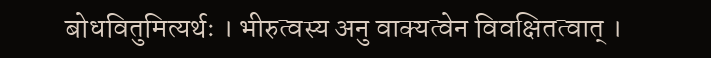बोधवितुमित्यर्थः । भीरुत्वस्य अनु वाक्यत्वेन विवक्षितत्वात् ।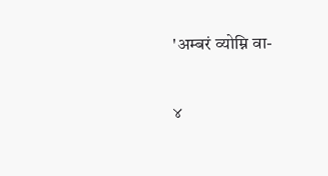'अम्बरं व्योम्नि वा-


४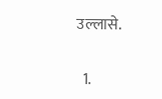उल्लासे.

  1.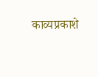काव्यप्रकाशे